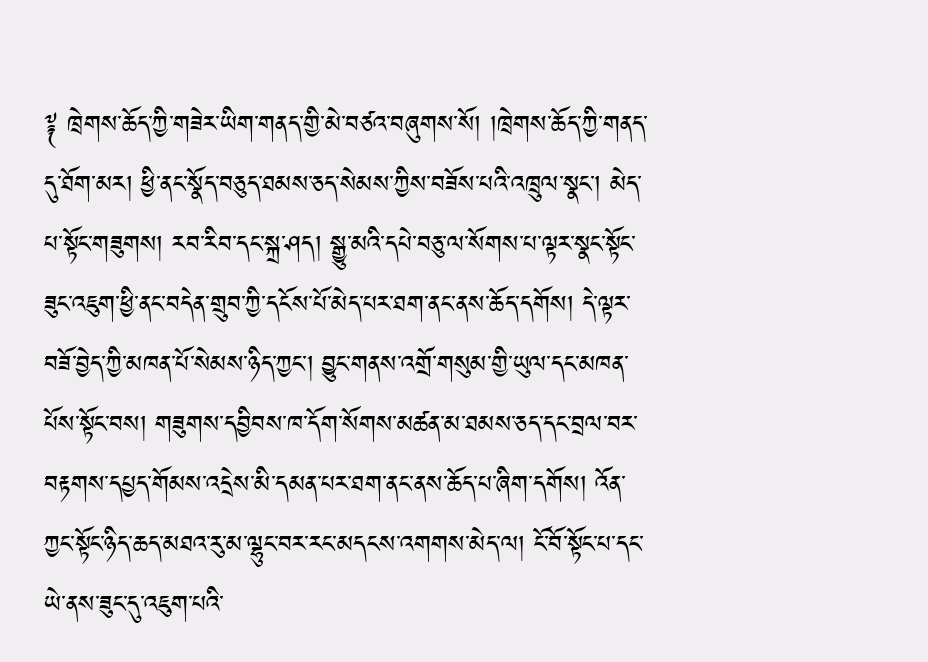༈ ཁྲེགས་ཆོད་ཀྱི་གཟེར་ཡིག་གནད་གྱི་མེ་བཙའ་བཞུགས་སོ། །ཁྲེགས་ཆོད་ཀྱི་གནད་དུ་ཐོག་མར། ཕྱི་ནང་སྣོད་བཅུད་ཐམས་ཅད་སེམས་ཀྱིས་བཟོས་པའི་འཁྲུལ་སྣང་། མེད་པ་སྟོང་གཟུགས། རབ་རིབ་དང་སྐྲ་ཤད། སྒྱུ་མའི་དཔེ་བཅུ་ལ་སོགས་པ་ལྟར་སྣང་སྟོང་ཟུང་འཇུག་ཕྱི་ནང་བདེན་གྲུབ་ཀྱི་དངོས་པོ་མེད་པར་ཐག་ནང་ནས་ཆོད་དགོས། དེ་ལྟར་བཟོ་བྱེད་ཀྱི་མཁན་པོ་སེམས་ཉིད་ཀྱང་། བྱུང་གནས་འགྲོ་གསུམ་གྱི་ཡུལ་དང་མཁན་པོས་སྟོང་བས། གཟུགས་དབྱིབས་ཁ་དོག་སོགས་མཚན་མ་ཐམས་ཅད་དང་བྲལ་བར་བརྟགས་དཔྱད་གོམས་འདྲེས་མི་དམན་པར་ཐག་ནང་ནས་ཆོད་པ་ཞིག་དགོས། འོན་ཀྱང་སྟོང་ཉིད་ཆད་མཐའ་རུ་མ་ལྷུང་བར་རང་མདངས་འགགས་མེད་ལ། ངོ་བོ་སྟོང་པ་དང་ཡེ་ནས་ཟུང་དུ་འཇུག་པའི་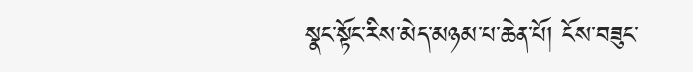སྣང་སྟོང་རིས་མེད་མཉམ་པ་ཆེན་པོ། ངོས་བཟུང་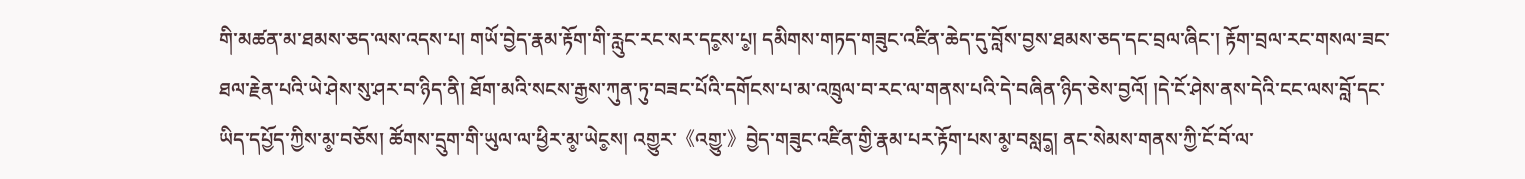གི་མཚན་མ་ཐམས་ཅད་ལས་འདས་པ། གཡོ་བྱེད་རྣམ་རྟོག་གི་རླུང་རང་སར་དང༵ས་པ༵། དམིགས་གཏད་གཟུང་འཛིན་ཆེད་དུ་བློས་བྱས་ཐམས་ཅད་དང་བྲལ་ཞིང་། རྟོག་བྲལ་རང་གསལ་ཟང་ཐལ་རྗེན་པའི་ཡེ་ཤེས་སུ་ཤར་བ་ཉིད་ནི། ཐོག་མའི་སངས་རྒྱས་ཀུན་ཏུ་བཟང་པོའི་དགོངས་པ་མ་འཁྲུལ་བ་རང་ལ་གནས་པའི་དེ་བཞིན་ཉིད་ཅེས་བྱའོ། །དེ་ངོ་ཤེས་ནས་དེའི་ངང་ལས་བློ་དང་ཡིད་དཔྱོད་ཀྱིས་མ༵་བཅོས། ཚོགས་དྲུག་གི་ཡུལ་ལ་ཕྱིར་མ༵་ཡེང༵ས། འགྱུར་《འགྱུ་》བྱེད་གཟུང་འཛིན་གྱི་རྣམ་པར་རྟོག་པས་མ༵་བསླད༵། ནང་སེམས་གནས་ཀྱི་ངོ་བོ་ལ་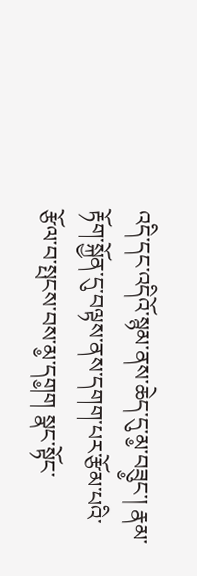འདི་དང་འདིའོ་སྙམ་ནས་ཆེད་དུ་མ༵་བཟུ༵ང་། རྣམ་རྟོག་སྐྱོན་དུ་བལྟས་ནས་དགག་པར་རྩོམ་པའི་རྩོལ་བ་སྤངས་བས་མ༵་དག༵ག སྣང་སྟོང་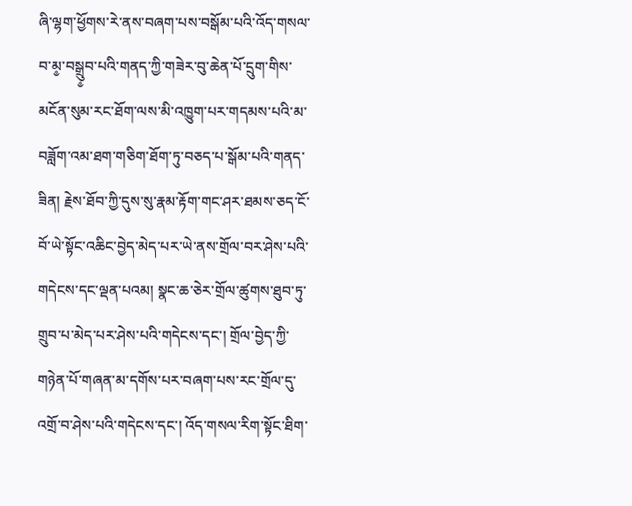ཞི་ལྷག་ཕྱོགས་རེ་ནས་བཞག་པས་བསྒོམ་པའི་འོད་གསལ་བ་མ༵་བསྒྲུ༵བ་པའི་གནད་ཀྱི་གཟེར་བུ་ཆེན་པོ་དྲུག་གིས་མངོན་སུམ་རང་ཐོག་ལས་མི་འཁྱུག་པར་གདམས་པའི་མ་བཟློག་འམ་ཐག་གཅིག་ཐོག་ཏུ་བཅད་པ་སྒོམ་པའི་གནད་ཟིན། རྗེས་ཐོབ་ཀྱི་དུས་སུ་རྣམ་རྟོག་གང་ཤར་ཐམས་ཅད་ངོ་བོ་ཡེ་སྟོང་འཆིང་བྱེད་མེད་པར་ཡེ་ནས་གྲོལ་བར་ཤེས་པའི་གདེངས་དང་ལྡན་པའམ། སྣང་ཆ་ཅེར་གྲོལ་ཚུགས་ཐུབ་ཏུ་གྲུབ་པ་མེད་པར་ཤེས་པའི་གདེངས་དང་། གྲོལ་བྱེད་ཀྱི་གཉེན་པོ་གཞན་མ་དགོས་པར་བཞག་པས་རང་གྲོལ་དུ་འགྲོ་བ་ཤེས་པའི་གདེངས་དང་། འོད་གསལ་རིག་སྟོང་ཐིག་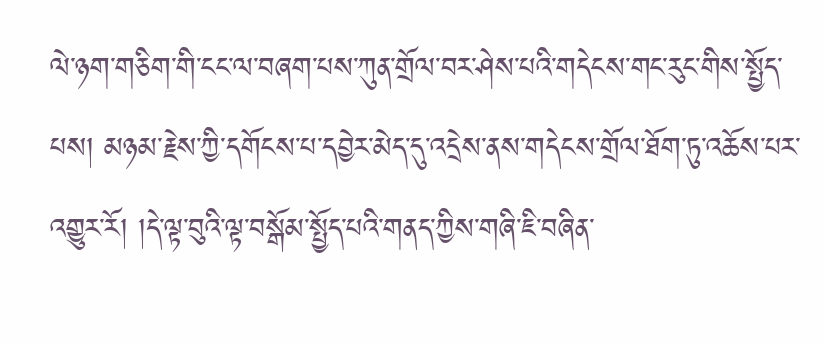ལེ་ཉག་གཅིག་གི་ངང་ལ་བཞག་པས་ཀུན་གྲོལ་བར་ཤེས་པའི་གདེངས་གང་རུང་གིས་སྤྱོད་པས། མཉམ་རྗེས་ཀྱི་དགོངས་པ་དབྱེར་མེད་དུ་འདྲེས་ནས་གདེངས་གྲོལ་ཐོག་ཏུ་འཆོས་པར་འགྱུར་རོ། །དེ་ལྟ་བུའི་ལྟ་བསྒོམ་སྤྱོད་པའི་གནད་ཀྱིས་གཞི་ཇི་བཞིན་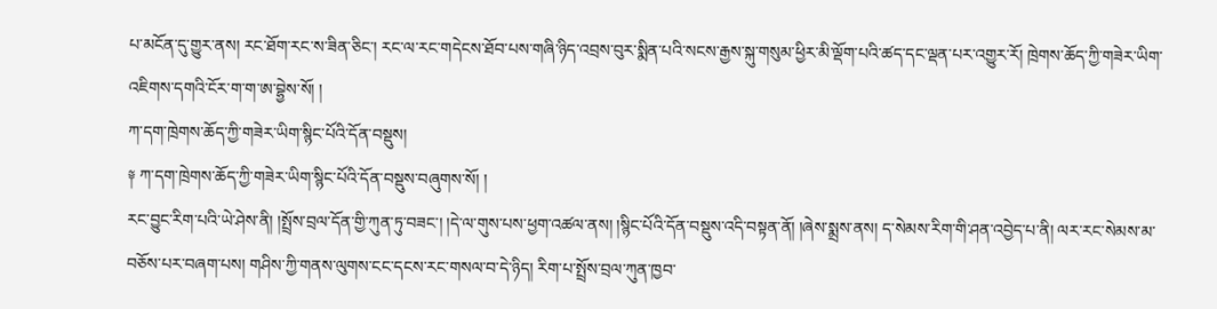པ་མངོན་དུ་གྱུར་ནས། རང་ཐོག་རང་ས་ཟིན་ཅིང་། རང་ལ་རང་གདེངས་ཐོབ་པས་གཞི་ཉིད་འབྲས་བུར་སྨིན་པའི་སངས་རྒྱས་སྐུ་གསུམ་ཕྱིར་མི་ལྡོག་པའི་ཚད་དང་ལྡན་པར་འགྱུར་རོ། ཁྲེགས་ཆོད་ཀྱི་གཟེར་ཡིག་འཇིགས་དགའི་ངོར་ག་ག་ཨ་བྷྱེས་སོ། །
ཀ་དག་ཁྲེགས་ཆོད་ཀྱི་གཟེར་ཡིག་སྙིང་པོའི་དོན་བསྡུས།
༈ ཀ་དག་ཁྲེགས་ཆོད་ཀྱི་གཟེར་ཡིག་སྙིང་པོའི་དོན་བསྡུས་བཞུགས་སོ། །
རང་བྱུང་རིག་པའི་ཡེ་ཤེས་ནི། །སྤྲོས་བྲལ་དོན་གྱི་ཀུན་ཏུ་བཟང་། །དེ་ལ་གུས་པས་ཕྱག་འཚལ་ནས། །སྙིང་པོའི་དོན་བསྡུས་འདི་བསྟན་ནོ། །ཞེས་སྨྲས་ནས། ད་སེམས་རིག་གི་ཤན་འབྱེད་པ་ནི། ལར་རང་སེམས་མ་བཅོས་པར་བཞག་པས། གཤིས་ཀྱི་གནས་ལུགས་ངང་དངས་རང་གསལ་བ་དེ་ཉིད། རིག་པ་སྤྲོས་བྲལ་ཀུན་ཁྱབ་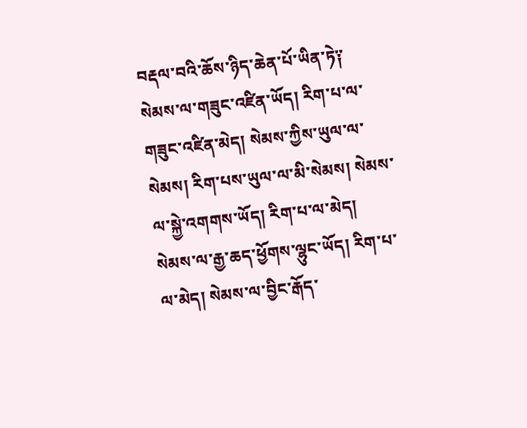བརྡལ་བའི་ཆོས་ཉིད་ཆེན་པོ་ཡིན་ཏེ༑ སེམས་ལ་གཟུང་འཛིན་ཡོད། རིག་པ་ལ་གཟུང་འཛིན་མེད། སེམས་ཀྱིས་ཡུལ་ལ་སེམས། རིག་པས་ཡུལ་ལ་མི་སེམས། སེམས་ལ་སྐྱེ་འགགས་ཡོད། རིག་པ་ལ་མེད། སེམས་ལ་རྒྱ་ཆད་ཕྱོགས་ལྷུང་ཡོད། རིག་པ་ལ་མེད། སེམས་ལ་བྱིང་རྒོད་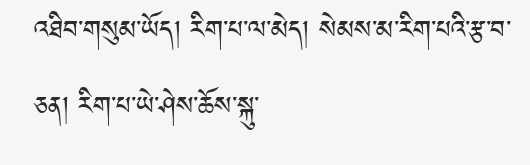འཐིབ་གསུམ་ཡོད། རིག་པ་ལ་མེད། སེམས་མ་རིག་པའི་རྩ་བ་ཅན། རིག་པ་ཡེ་ཤེས་ཆོས་སྐུ་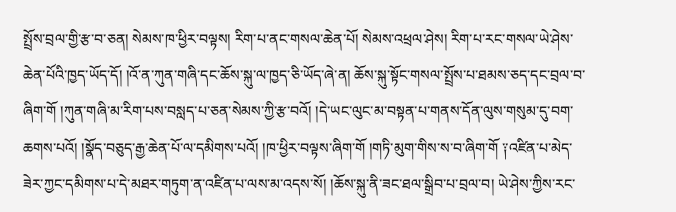སྤྲོས་བྲལ་གྱི་རྩ་བ་ཅན། སེམས་ཁ་ཕྱིར་བལྟས། རིག་པ་ནང་གསལ་ཆེན་པོ། སེམས་འཕྲལ་ཤེས། རིག་པ་རང་གསལ་ཡེ་ཤེས་ཆེན་པོའི་ཁྱད་ཡོད་དོ། །འོ་ན་ཀུན་གཞི་དང་ཆོས་སྐུ་ལ་ཁྱད་ཅི་ཡོད་ཞེ་ན། ཆོས་སྐུ་སྟོང་གསལ་སྤྲོས་པ་ཐམས་ཅད་དང་བྲལ་བ་ཞིག་གོ །ཀུན་གཞི་མ་རིག་པས་བསླད་པ་ཅན་སེམས་ཀྱི་རྩ་བའོ། །དེ་ཡང་ལུང་མ་བསྟན་པ་གནས་དོན་ལུས་གསུམ་དུ་བག་ཆགས་པའོ། །སྣོད་བཅུད་རྒྱ་ཆེན་པོ་ལ་དམིགས་པའོ། །ཁ་ཕྱིར་བལྟས་ཞིག་གོ །གཏི་མུག་གིས་ས་བ་ཞིག་གོ ༑འཛིན་པ་མེད་ཟེར་ཀྱང་དམིགས་པ་དེ་མཐར་གཏུག་ན་འཛིན་པ་ལས་མ་འདས་སོ། །ཆོས་སྐུ་ནི་ཟང་ཐལ་སྒྲིབ་པ་བྲལ་བ། ཡེ་ཤེས་ཀྱིས་རང་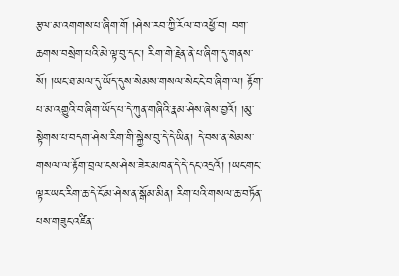རྩལ་མ་འགགས་པ་ཞིག་གོ །ཤེས་རབ་ཀྱི་རོལ་བ་འཕྱོ་བ། བག་ཆགས་བསྲེག་པའི་མེ་ལྟ་བུ་དང་། རིག་གེ་རྗེན་ནེ་པ་ཞིག་དུ་གནས་སོ། །ཡང་ཐ་མལ་དུ་ཡོད་དུས་སེམས་གསལ་སེང་ངེ་བ་ཞིག་ལ། རྟོག་པ་མ་འགྱུའི་བ་ཞིག་ཡོད་པ་དེ་ཀུན་གཞིའི་རྣམ་ཤེས་ཞེས་བྱའོ། །མུ་སྟེགས་པ་བདག་ཤེས་རིག་གི་སྐྱེས་བུ་དེ་དེ་ཡིན། དེ་བས་ན་སེམས་གསལ་ལ་རྟོག་བྲལ་ངས་ཤེས་ཟེར་མཁན་དེ་དེ་དང་འདྲའོ། །ཡང་གང་ལྟར་ཡང་རིག་ཆ་དེ་ངོ་མ་ཤེས་ན་སྒོམ་མིན། རིག་པའི་གསལ་ཆ་བཏོན་པས་གཟུང་འཛིན་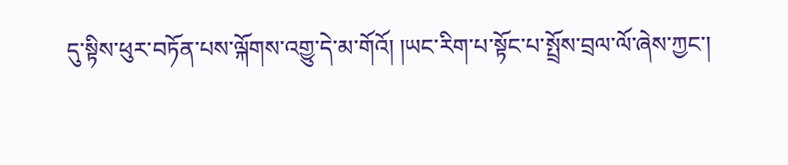དུ་སྟིས་ཕུར་བཏོན་པས་ལྐོགས་འགྱུ་དེ་མ་གོའོ། །ཡང་རིག་པ་སྟོང་པ་སྤྲོས་བྲལ་ལོ་ཞེས་ཀྱང་།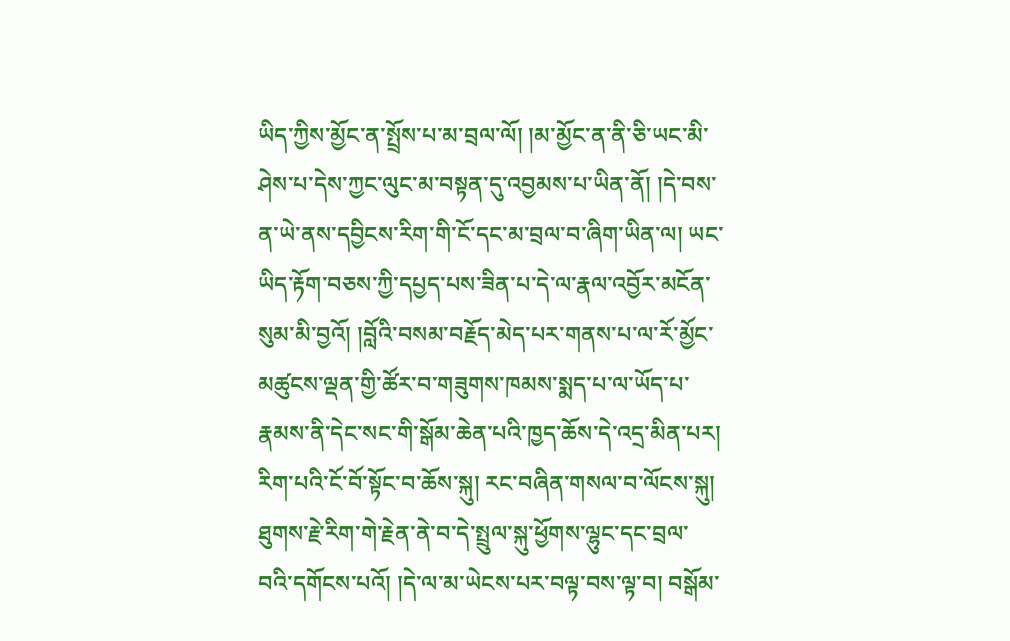ཡིད་ཀྱིས་མྱོང་ན་སྤྲོས་པ་མ་བྲལ་ལོ། །མ་མྱོང་ན་ནི་ཅི་ཡང་མི་ཤེས་པ་དེས་ཀྱང་ལུང་མ་བསྟན་དུ་འབྱམས་པ་ཡིན་ནོ། །དེ་བས་ན་ཡེ་ནས་དབྱིངས་རིག་གི་ངོ་དང་མ་བྲལ་བ་ཞིག་ཡིན་ལ། ཡང་ཡིད་རྟོག་བཅས་ཀྱི་དཔྱད་པས་ཟིན་པ་དེ་ལ་རྣལ་འབྱོར་མངོན་སུམ་མི་བྱའོ། །བློའི་བསམ་བརྗོད་མེད་པར་གནས་པ་ལ་རོ་མྱོང་མཚུངས་ལྡན་གྱི་ཚོར་བ་གཟུགས་ཁམས་སྨད་པ་ལ་ཡོད་པ་རྣམས་ནི་དེང་སང་གི་སྒོམ་ཆེན་པའི་ཁྱད་ཆོས་དེ་འདྲ་མིན་པར། རིག་པའི་ངོ་བོ་སྟོང་བ་ཆོས་སྐུ། རང་བཞིན་གསལ་བ་ལོངས་སྐུ། ཐུགས་རྗེ་རིག་གེ་རྗེན་ནེ་བ་དེ་སྤྲུལ་སྐུ་ཕྱོགས་ལྷུང་དང་བྲལ་བའི་དགོངས་པའོ། །དེ་ལ་མ་ཡེངས་པར་བལྟ་བས་ལྟ་བ། བསྒོམ་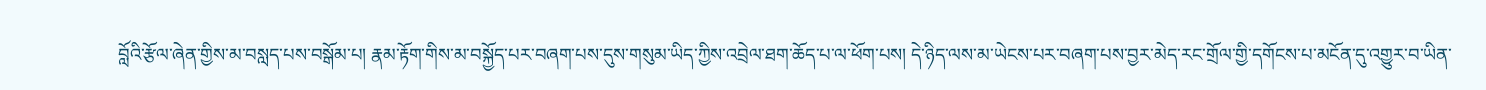བློའི་རྩོལ་ཞེན་གྱིས་མ་བསླད་པས་བསྒོམ་པ། རྣམ་རྟོག་གིས་མ་བསྐྱོད་པར་བཞག་པས་དུས་གསུམ་ཡིད་ཀྱིས་འབྲེལ་ཐག་ཆོད་པ་ལ་ཕོག་པས། དེ་ཉིད་ལས་མ་ཡེངས་པར་བཞག་པས་བྱར་མེད་རང་གྲོལ་གྱི་དགོངས་པ་མངོན་དུ་འགྱུར་བ་ཡིན་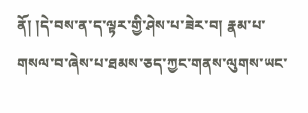ནོ། །དེ་བས་ན་ད་ལྟར་གྱི་ཤེས་པ་ཟེར་བ། རྣམ་པ་གསལ་བ་ཞེས་པ་ཐམས་ཅད་ཀྱང་གནས་ལུགས་ཡང་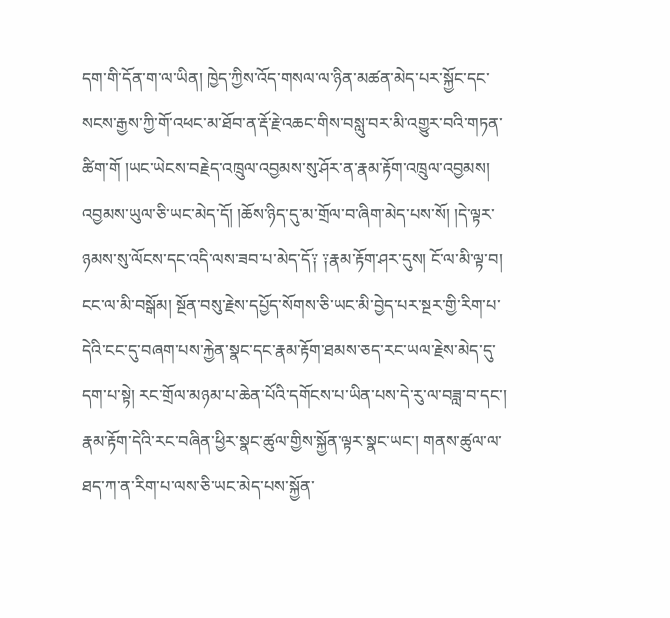དག་གི་དོན་ག་ལ་ཡིན། ཁྱེད་ཀྱིས་འོད་གསལ་ལ་ཉིན་མཚན་མེད་པར་སྐྱོང་དང་སངས་རྒྱས་ཀྱི་གོ་འཕང་མ་ཐོབ་ན་རྡོ་རྗེ་འཆང་གིས་བསླུ་བར་མི་འགྱུར་བའི་གཏན་ཚིག་གོ །ཡང་ཡེངས་བརྗེད་འཁྲུལ་འབྱམས་སུ་ཤོར་ན་རྣམ་རྟོག་འཁྲུལ་འབྱམས། འབྱམས་ཡུལ་ཅི་ཡང་མེད་དོ། །ཆོས་ཉིད་དུ་མ་གྲོལ་བ་ཞིག་མེད་པས་སོ། །དེ་ལྟར་ཉམས་སུ་ལོངས་དང་འདི་ལས་ཟབ་པ་མེད་དོ༑ ༑རྣམ་རྟོག་ཤར་དུས། ངོ་ལ་མི་ལྟ་བ། ངང་ལ་མི་བསྒོམ། སྔོན་བསུ་རྗེས་དཔྱོད་སོགས་ཅི་ཡང་མི་བྱེད་པར་སྔར་གྱི་རིག་པ་དེའི་ངང་དུ་བཞག་པས་རྐྱེན་སྣང་དང་རྣམ་རྟོག་ཐམས་ཅད་རང་ཡལ་རྗེས་མེད་དུ་དག་པ་སྟེ། རང་གྲོལ་མཉམ་པ་ཆེན་པོའི་དགོངས་པ་ཡིན་པས་དེ་རུ་ལ་བཟླ་བ་དང་། རྣམ་རྟོག་དེའི་རང་བཞིན་ཕྱིར་སྣང་ཚུལ་གྱིས་སྐྱོན་ལྟར་སྣང་ཡང་། གནས་ཚུལ་ལ་ཐད་ཀ་ན་རིག་པ་ལས་ཅི་ཡང་མེད་པས་སྐྱོན་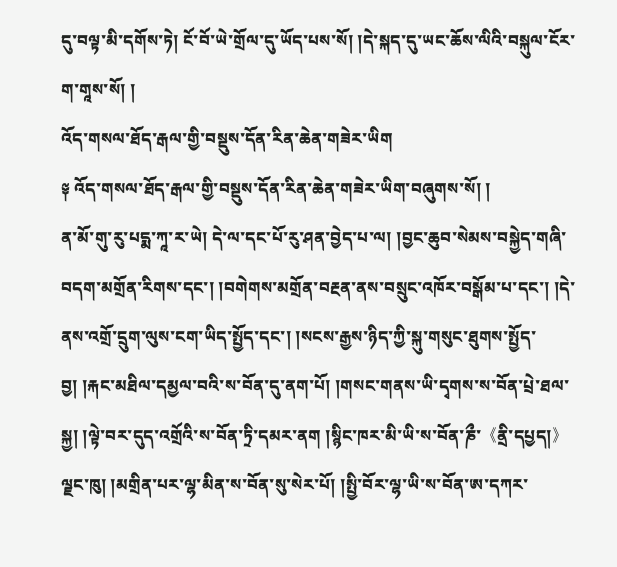དུ་བལྟ་མི་དགོས་ཏེ། ངོ་བོ་ཡེ་གྲོལ་དུ་ཡོད་པས་སོ། །དེ་སྐད་དུ་ཡང་ཆོས་ལིའི་བསྐུལ་ངོར་ག་གཱས་སོ། །
འོད་གསལ་ཐོད་རྒལ་གྱི་བསྡུས་དོན་རིན་ཆེན་གཟེར་ཡིག
༈ འོད་གསལ་ཐོད་རྒལ་གྱི་བསྡུས་དོན་རིན་ཆེན་གཟེར་ཡིག་བཞུགས་སོ། །
ན་མོ་གུ་རུ་པདྨ་ཀཱ་ར་ཡེ། དེ་ལ་དང་པོ་རུ་ཤན་བྱེད་པ་ལ། །བྱང་ཆུབ་སེམས་བསྐྱེད་གཞི་བདག་མགྲོན་རིགས་དང་། །བགེགས་མགྲོན་བརྔན་ནས་བསྲུང་འཁོར་བསྒོམ་པ་དང་། །དེ་ནས་འགྲོ་དྲུག་ལུས་ངག་ཡིད་སྤྱོད་དང་། །སངས་རྒྱས་ཉིད་ཀྱི་སྐུ་གསུང་ཐུགས་སྤྱོད་བྱ། །རྐང་མཐིལ་དམྱལ་བའི་ས་བོན་དུ་ནག་པོ། །གསང་གནས་ཡི་དྭགས་ས་བོན་པྲེ་ཐལ་སྐྱ། །ལྟེ་བར་དུད་འགྲོའི་ས་བོན་ཏྲི་དམར་ནག །སྙིང་ཁར་མི་ཡི་ས་བོན་ཎྀ་《ནྲི་དཔྱད།》ལྗང་ཁུ། །མགྲིན་པར་ལྷ་མིན་ས་བོན་སུ་སེར་པོ། །སྤྱི་བོར་ལྷ་ཡི་ས་བོན་ཨ་དཀར་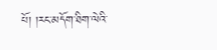པོ། །རང་མདོག་ཐིག་ལེའི་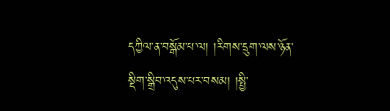དཀྱིལ་ན་བསྒོམ་པ་ལ། །རིགས་དྲུག་ལས་ཉོན་སྡིག་སྒྲིབ་འདུས་པར་བསམ། །སྤྱི་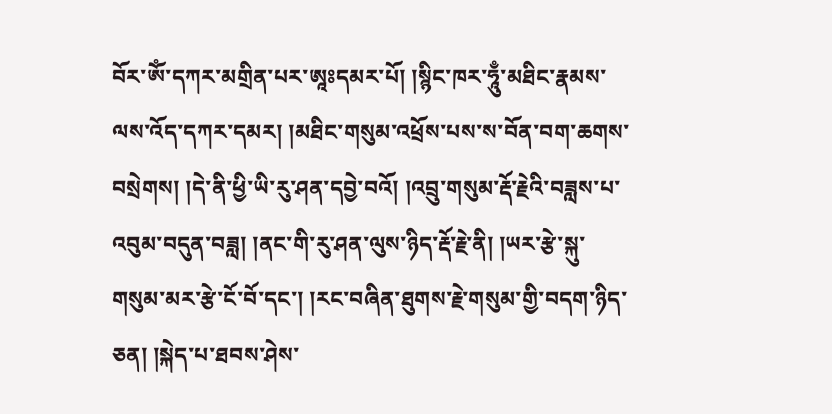བོར་ཨོཾ་དཀར་མགྲིན་པར་ཨཱཿདམར་པོ། །སྙིང་ཁར་ཧཱུྃ་མཐིང་རྣམས་ལས་འོད་དཀར་དམར། །མཐིང་གསུམ་འཕྲོས་པས་ས་བོན་བག་ཆགས་བསྲེགས། །དེ་ནི་ཕྱི་ཡི་རུ་ཤན་དབྱེ་བའོ། །འབྲུ་གསུམ་རྡོ་རྗེའི་བཟླས་པ་འབུམ་བདུན་བཟླ། །ནང་གི་རུ་ཤན་ལུས་ཉིད་རྡོ་རྗེ་ནི། །ཡར་རྩེ་སྐུ་གསུམ་མར་རྩེ་ངོ་བོ་དང་། །རང་བཞིན་ཐུགས་རྗེ་གསུམ་གྱི་བདག་ཉིད་ཅན། །སྐེད་པ་ཐབས་ཤེས་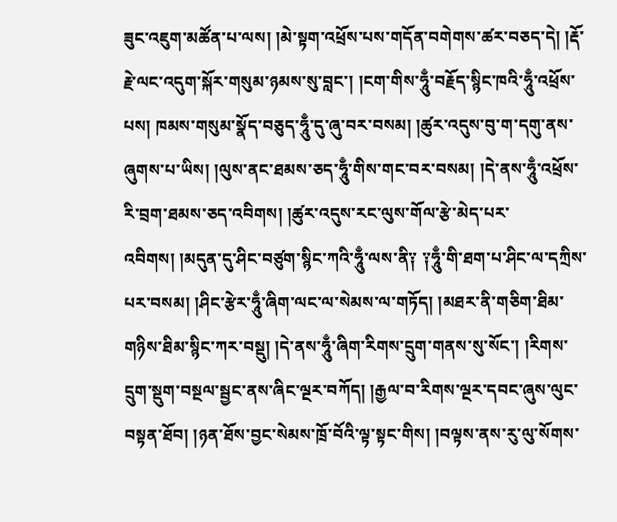ཟུང་འཇུག་མཚོན་པ་ལས། །མེ་སྟག་འཕྲོས་པས་གདོན་བགེགས་ཚར་བཅད་དེ། །རྡོ་རྗེ་ལང་འདུག་སྐོར་གསུམ་ཉམས་སུ་བླང་། །ངག་གིས་ཧཱུྃ་བརྗོད་སྙིང་ཁའི་ཧཱུྃ་འཕྲོས་པས། ཁམས་གསུམ་སྣོད་བཅུད་ཧཱུྃ་དུ་ཞུ་བར་བསམ། །ཚུར་འདུས་བུ་ག་དགུ་ནས་ཞུགས་པ་ཡིས། །ལུས་ནང་ཐམས་ཅད་ཧཱུྃ་གིས་གང་བར་བསམ། །དེ་ནས་ཧཱུྃ་འཕྲོས་རི་བྲག་ཐམས་ཅད་འབིགས། །ཚུར་འདུས་རང་ལུས་གོལ་རྩེ་མེད་པར་འབིགས། །མདུན་དུ་ཤིང་བཙུག་སྙིང་ཀའི་ཧཱུྃ་ལས་ནི༑ ༑ཧཱུྃ་གི་ཐག་པ་ཤིང་ལ་དཀྲིས་པར་བསམ། །ཤིང་རྩེར་ཧཱུྃ་ཞིག་ལང་ལ་སེམས་ལ་གཏོད། །མཐར་ནི་གཅིག་ཐིམ་གཉིས་ཐིམ་སྙིང་ཀར་བསྡུ། །དེ་ནས་ཧཱུྃ་ཞིག་རིགས་དྲུག་གནས་སུ་སོང་། །རིགས་དྲུག་སྡུག་བསྔལ་སྦྱང་ནས་ཞིང་ལྔར་བཀོད། །རྒྱལ་བ་རིགས་ལྔར་དབང་ཞུས་ལུང་བསྟན་ཐོབ། །ཉན་ཐོས་བྱང་སེམས་ཁྲོ་བོའི་ལྟ་སྟང་གིས། །བལྟས་ནས་རུ་ལུ་སོགས་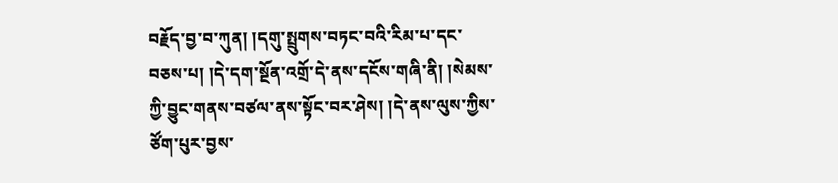བརྗོད་བྱ་བ་ཀུན། །དགུ་སྤྲུགས་བཏང་བའི་རིམ་པ་དང་བཅས་པ། །དེ་དག་སྔོན་འགྲོ་དེ་ནས་དངོས་གཞི་ནི། །སེམས་ཀྱི་བྱུང་གནས་བཙལ་ནས་སྟོང་བར་ཤེས། །དེ་ནས་ལུས་ཀྱིས་ཙོག་པུར་བྱས་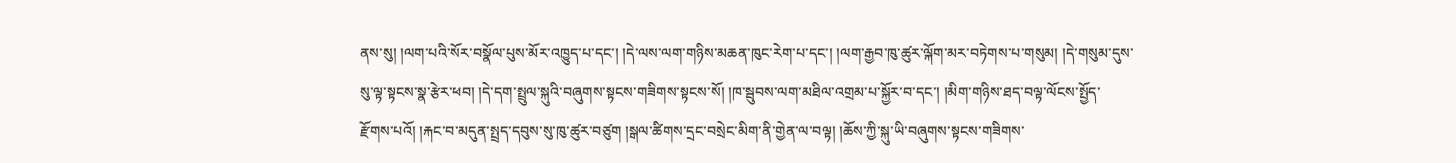ནས་སུ། །ལག་པའི་སོར་བསྣོལ་པུས་མོར་འཁྱུད་པ་དང་། །དེ་ལས་ལག་གཉིས་མཆན་ཁུང་རེག་པ་དང་། །ལག་རྒྱབ་ཁུ་ཚུར་ལྐོག་མར་བཏེགས་པ་གསུམ། །དེ་གསུམ་དུས་སུ་ལྟ་སྟངས་སྣ་རྩེར་ཕབ། །དེ་དག་སྤྲུལ་སྐུའི་བཞུགས་སྟངས་གཟིགས་སྟངས་སོ། །ཁ་སྦུབས་ལག་མཐིལ་འགྲམ་པ་སྐྱོར་བ་དང་། །མིག་གཉིས་ཐད་བལྟ་ལོངས་སྤྱོད་རྫོགས་པའོ། །རྐང་བ་མདུན་སྤྲད་དབུས་སུ་ཁུ་ཚུར་བཙུག །སྒལ་ཚིགས་དྲང་བསྲེང་མིག་ནི་གྱེན་ལ་བལྟ། །ཆོས་ཀྱི་སྐུ་ཡི་བཞུགས་སྟངས་གཟིགས་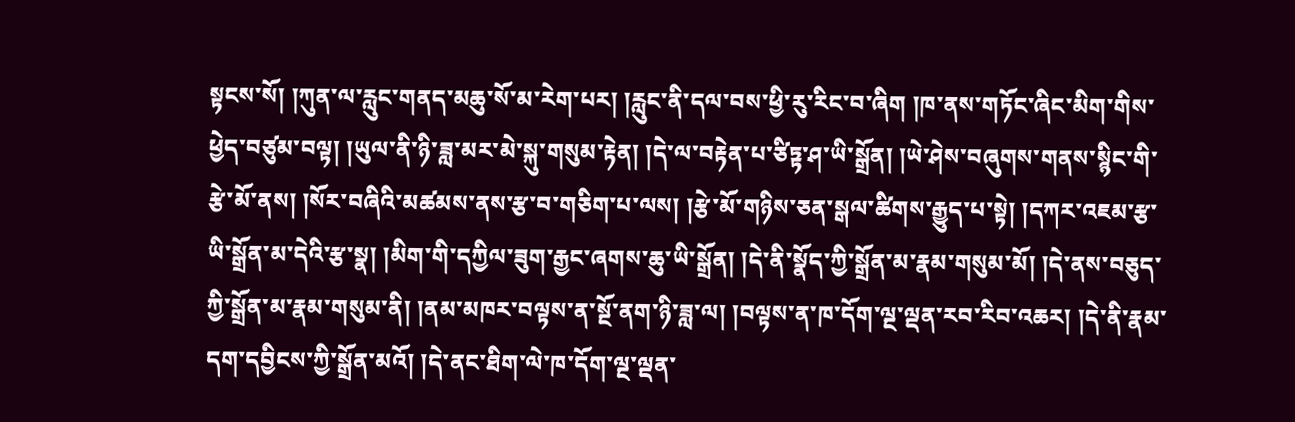སྟངས་སོ། །ཀུན་ལ་རླུང་གནད་མཆུ་སོ་མ་རེག་པར། །རླུང་ནི་དལ་བས་ཕྱི་རུ་རིང་བ་ཞིག །ཁ་ནས་གཏོང་ཞིང་མིག་གིས་ཕྱེད་བཙུམ་བལྟ། །ཡུལ་ནི་ཉི་ཟླ་མར་མེ་སྐུ་གསུམ་རྟེན། །དེ་ལ་བརྟེན་པ་ཙིཏྟ་ཤ་ཡི་སྒྲོན། །ཡེ་ཤེས་བཞུགས་གནས་སྙིང་གི་རྩེ་མོ་ནས། །སོར་བཞིའི་མཚམས་ནས་རྩ་བ་གཅིག་པ་ལས། །རྩེ་མོ་གཉིས་ཅན་སྒལ་ཚིགས་རྒྱུད་པ་སྟེ། །དཀར་འཇམ་རྩ་ཡི་སྒྲོན་མ་དེའི་རྩ་སྣ། །མིག་གི་དཀྱིལ་ཟུག་རྒྱང་ཞགས་ཆུ་ཡི་སྒྲོན། །དེ་ནི་སྣོད་ཀྱི་སྒྲོན་མ་རྣམ་གསུམ་མོ། །དེ་ནས་བཅུད་ཀྱི་སྒྲོན་མ་རྣམ་གསུམ་ནི། །ནམ་མཁར་བལྟས་ན་སྔོ་ནག་ཉི་ཟླ་ལ། །བལྟས་ན་ཁ་དོག་ལྔ་ལྡན་རབ་རིབ་འཆར། །དེ་ནི་རྣམ་དག་དབྱིངས་ཀྱི་སྒྲོན་མའོ། །དེ་ནང་ཐིག་ལེ་ཁ་དོག་ལྔ་ལྡན་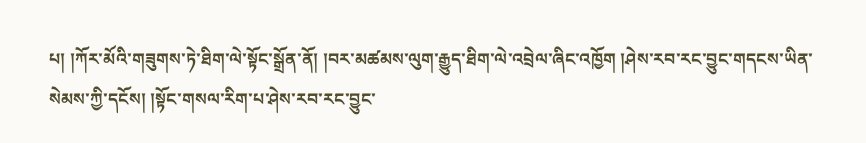པ། །ཀོར་མོའི་གཟུགས་ཏེ་ཐིག་ལེ་སྟོང་སྒྲོན་ནོ། །བར་མཚམས་ལུག་རྒྱུད་ཐིག་ལེ་འབྲེལ་ཞིང་འཁྱོག །ཤེས་རབ་རང་བྱུང་གདངས་ཡིན་སེམས་ཀྱི་དངོས། །སྟོང་གསལ་རིག་པ་ཤེས་རབ་རང་བྱུང་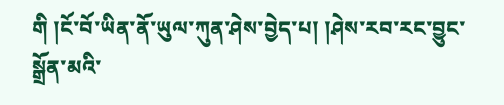གི །ངོ་བོ་ཡིན་ནོ་ཡུལ་ཀུན་ཤེས་བྱེད་པ། །ཤེས་རབ་རང་བྱུང་སྒྲོན་མའི་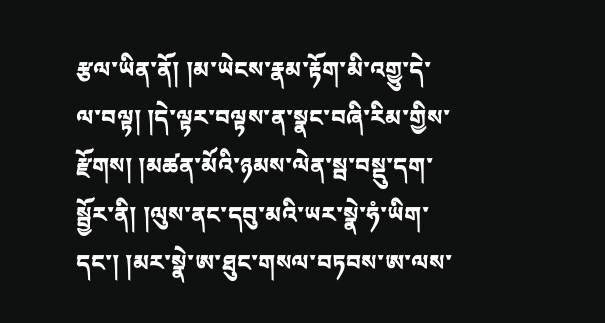རྩལ་ཡིན་ནོ། །མ་ཡེངས་རྣམ་རྟོག་མི་འགྱུ་དེ་ལ་བལྟ། །དེ་ལྟར་བལྟས་ན་སྣང་བཞི་རིམ་གྱིས་རྫོགས། །མཚན་མོའི་ཉམས་ལེན་སྦ་བསྡུ་དག་སྦྱོར་ནི། །ལུས་ནང་དབུ་མའི་ཡར་སྣེ་ཧཾ་ཡིག་དང་། །མར་སྣེ་ཨ་ཐུང་གསལ་བཏབས་ཨ་ལས་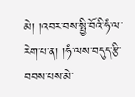མེ། །འབར་བས་སྤྱི་བོའི་ཧཾ་ལ་རེག་པ་ན། །ཧཾ་ལས་བདུད་རྩི་བབས་པས་མེ་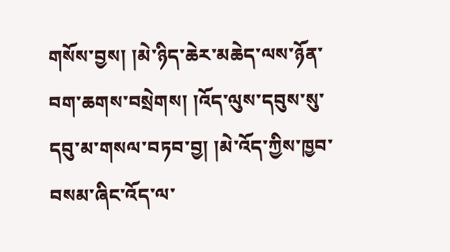གསོས་བྱས། །མེ་ཉིད་ཆེར་མཆེད་ལས་ཉོན་བག་ཆགས་བསྲེགས། །འོད་ལུས་དབུས་སུ་དབུ་མ་གསལ་བཏབ་བྱ། །མེ་འོད་ཀྱིས་ཁྱབ་བསམ་ཞིང་འོད་ལ་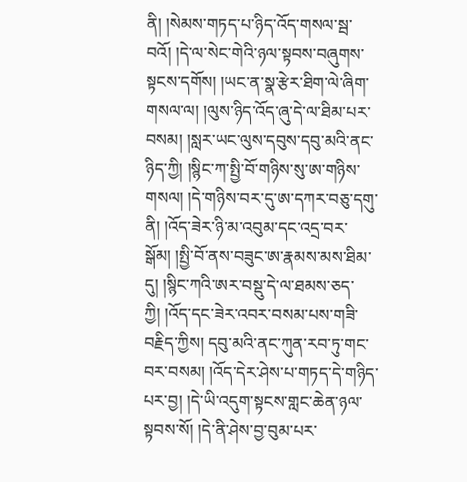ནི། །སེམས་གཏད་པ་ཉིད་འོད་གསལ་སྦ་བའོ། །དེ་ལ་སེང་གེའི་ཉལ་སྟབས་བཞུགས་སྟངས་དགོས། །ཡང་ན་སྣ་རྩེར་ཐིག་ལེ་ཞིག་གསལ་ལ། །ལུས་ཉིད་འོད་ཞུ་དེ་ལ་ཐིམ་པར་བསམ། །སླར་ཡང་ལུས་དབུས་དབུ་མའི་ནང་ཉིད་ཀྱི། །སྙིང་ཀ་སྤྱི་བོ་གཉིས་སུ་ཨ་གཉིས་གསལ། །དེ་གཉིས་བར་དུ་ཨ་དཀར་བཅུ་དགུ་ནི། །འོད་ཟེར་ཉི་མ་འབུམ་དང་འདྲ་བར་སྒོམ། །སྤྱི་བོ་ནས་བཟུང་ཨ་རྣམས་མས་ཐིམ་དུ། །སྙིང་ཀའི་ཨར་བསྡུ་དེ་ལ་ཐམས་ཅད་ཀྱི། །འོད་དང་ཟེར་འབར་བསམ་པས་གཟི་བརྗིད་ཀྱིས། དབུ་མའི་ནང་ཀུན་རབ་ཏུ་གང་བར་བསམ། །འོད་དེར་ཤེས་པ་གཏད་དེ་གཉིད་པར་བྱ། །དེ་ཡི་འདུག་སྟངས་གླང་ཆེན་ཉལ་སྟབས་སོ། །དེ་ནི་ཤེས་བྱ་བུམ་པར་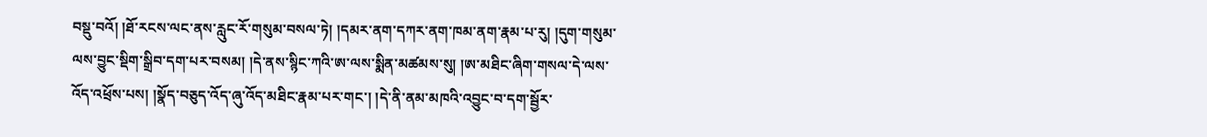བསྡུ་བའོ། །ཐོ་རངས་ལང་ནས་རླུང་རོ་གསུམ་བསལ་ཏེ། །དམར་ནག་དཀར་ནག་ཁམ་ནག་རྣམ་པ་རུ། །དུག་གསུམ་ལས་བྱུང་སྡིག་སྒྲིབ་དག་པར་བསམ། །དེ་ནས་སྙིང་ཀའི་ཨ་ལས་སྨིན་མཚམས་སུ། །ཨ་མཐིང་ཞིག་གསལ་དེ་ལས་འོད་འཕྲོས་པས། །སྣོད་བཅུད་འོད་ཞུ་འོད་མཐིང་རྣམ་པར་གང་། །དེ་ནི་ནམ་མཁའི་འབྱུང་བ་དག་སྦྱོར་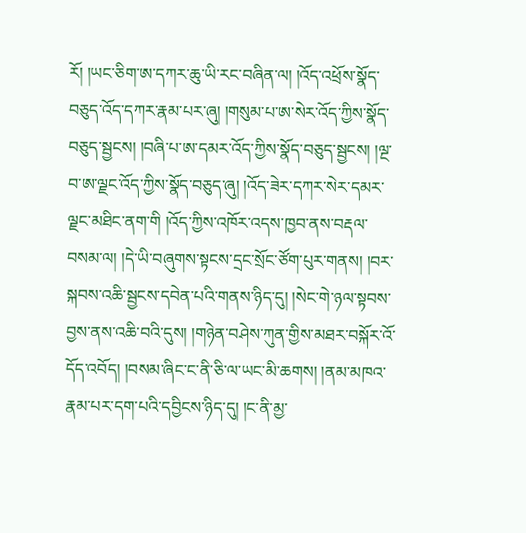རོ། །ཡང་ཅིག་ཨ་དཀར་ཆུ་ཡི་རང་བཞིན་ལ། །འོད་འཕྲོས་སྣོད་བཅུད་འོད་དཀར་རྣམ་པར་ཞུ། །གསུམ་པ་ཨ་སེར་འོད་ཀྱིས་སྣོད་བཅུད་སྦྱངས། །བཞི་པ་ཨ་དམར་འོད་ཀྱིས་སྣོད་བཅུད་སྦྱངས། །ལྔ་བ་ཨ་ལྗང་འོད་ཀྱིས་སྣོད་བཅུད་ཞུ། །འོད་ཟེར་དཀར་སེར་དམར་ལྗང་མཐིང་ནག་གི །འོད་ཀྱིས་འཁོར་འདས་ཁྱབ་ནས་བརྡལ་བསམ་ལ། །དེ་ཡི་བཞུགས་སྟངས་དྲང་སྲོང་ཙོག་པུར་གནས། །བར་སྐབས་འཆི་སྦྱངས་དབེན་པའི་གནས་ཉིད་དུ། །སེང་གེ་ཉལ་སྟབས་བྱས་ནས་འཆི་བའི་དུས། །གཉེན་བཤེས་ཀུན་གྱིས་མཐར་བསྐོར་འོ་དོད་འབོད། །བསམ་ཞིང་ང་ནི་ཅི་ལ་ཡང་མི་ཆགས། །ནམ་མཁའ་རྣམ་པར་དག་པའི་དབྱིངས་ཉིད་དུ། །ང་ནི་མྱ་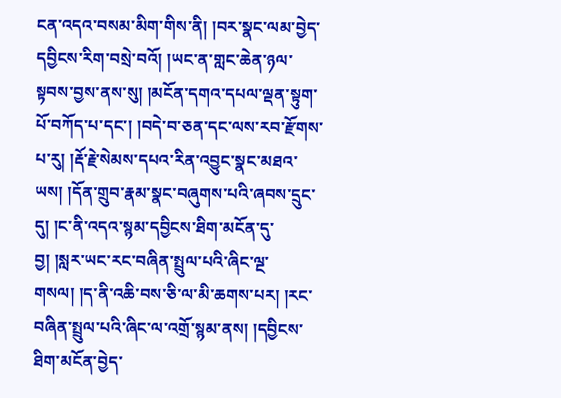ངན་འདའ་བསམ་མིག་གིས་ནི། །བར་སྣང་ལམ་བྱེད་དབྱིངས་རིག་བསྲེ་བའོ། །ཡང་ན་གླང་ཆེན་ཉལ་སྟབས་བྱས་ནས་སུ། །མངོན་དགའ་དཔལ་ལྡན་སྟུག་པོ་བཀོད་པ་དང་། །བདེ་བ་ཅན་དང་ལས་རབ་རྫོགས་པ་རུ། །རྡོ་རྗེ་སེམས་དཔའ་རིན་འབྱུང་སྣང་མཐའ་ཡས། །དོན་གྲུབ་རྣམ་སྣང་བཞུགས་པའི་ཞབས་དྲུང་དུ། །ང་ནི་འདའ་སྙམ་དབྱིངས་ཐིག་མངོན་དུ་བྱ། །སླར་ཡང་རང་བཞིན་སྤྲུལ་པའི་ཞིང་ལྔ་གསལ། །ད་ནི་འཆི་བས་ཅི་ལ་མི་ཆགས་པར། །རང་བཞིན་སྤྲུལ་པའི་ཞིང་ལ་འགྲོ་སྙམ་ནས། །དབྱིངས་ཐིག་མངོན་བྱེད་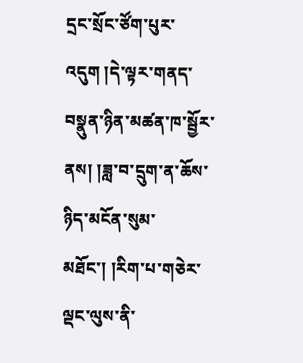དྲང་སྲོང་ཙོག་པུར་འདུག །དེ་ལྟར་གནད་བསྣུན་ཉིན་མཚན་ཁ་སྦྱོར་ནས། །ཟླ་བ་དྲུག་ན་ཆོས་ཉིད་མངོན་སུམ་མཐོང་། །རིག་པ་གཅེར་ལྡང་ལུས་ནི་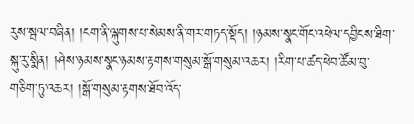རུས་སྦལ་བཞིན། །ངག་ནི་ལྐུགས་པ་སེམས་ནི་གར་གཏད་སྡོད། །ཉམས་སྣང་གོང་འཕེལ་དབྱིངས་ཐིག་སྐུ་རུ་སྨིན། །ཤེས་ཉམས་སྣང་ཉམས་རྟགས་གསུམ་སྒོ་གསུམ་འཆར། །རིག་པ་ཚད་ཕེབ་ཚོམ་བུ་གཅིག་ཏུ་འཆར། །སྒོ་གསུམ་རྟགས་ཐོབ་འོད་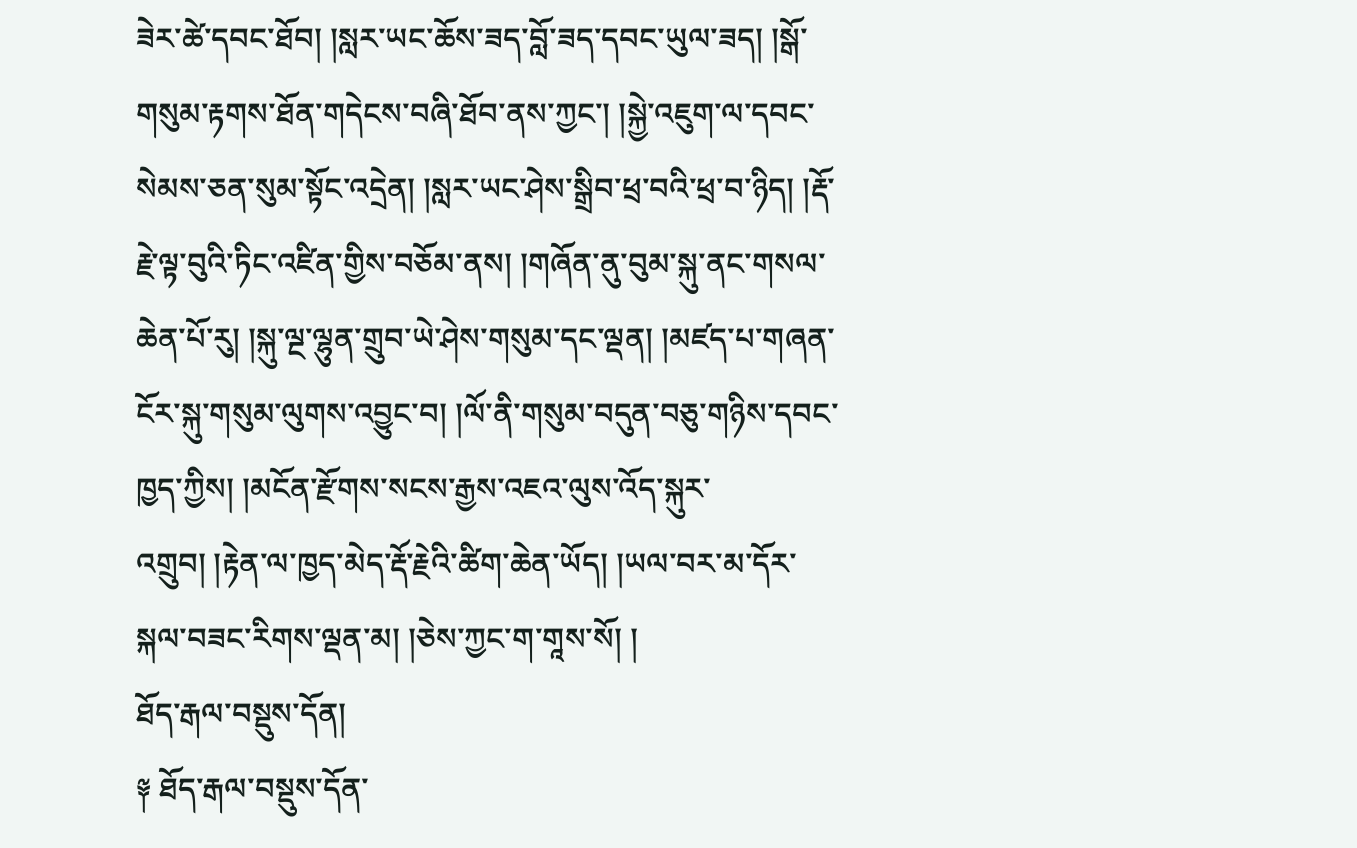ཟེར་ཚེ་དབང་ཐོབ། །སླར་ཡང་ཆོས་ཟད་བློ་ཟད་དབང་ཡུལ་ཟད། །སྒོ་གསུམ་རྟགས་ཐོན་གདེངས་བཞི་ཐོབ་ནས་ཀྱང་། །སྐྱེ་འཇུག་ལ་དབང་སེམས་ཅན་སུམ་སྟོང་འདྲེན། །སླར་ཡང་ཤེས་སྒྲིབ་ཕྲ་བའི་ཕྲ་བ་ཉིད། །རྡོ་རྗེ་ལྟ་བུའི་ཏིང་འཛིན་གྱིས་བཅོམ་ནས། །གཞོན་ནུ་བུམ་སྐུ་ནང་གསལ་ཆེན་པོ་རུ། །སྐུ་ལྔ་ལྷུན་གྲུབ་ཡེ་ཤེས་གསུམ་དང་ལྡན། །མཛད་པ་གཞན་ངོར་སྐུ་གསུམ་ལུགས་འབྱུང་བ། །ལོ་ནི་གསུམ་བདུན་བཅུ་གཉིས་དབང་ཁྱད་ཀྱིས། །མངོན་རྫོགས་སངས་རྒྱས་འཇའ་ལུས་འོད་སྐུར་འགྲུབ། །རྟེན་ལ་ཁྱད་མེད་རྡོ་རྗེའི་ཚིག་ཆེན་ཡོད། །ཡལ་བར་མ་དོར་སྐལ་བཟང་རིགས་ལྡན་མ། །ཅེས་ཀྱང་ག་གཱས་སོ། །
ཐོད་རྒལ་བསྡུས་དོན།
༈ ཐོད་རྒལ་བསྡུས་དོན་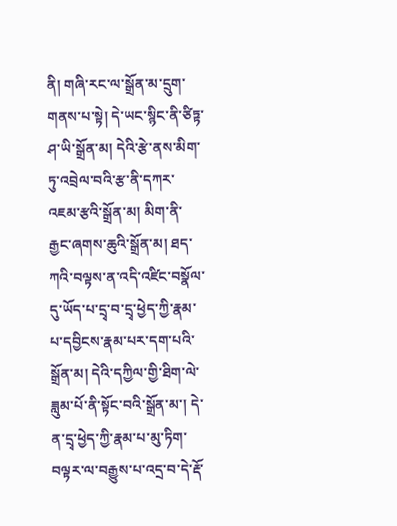ནི། གཞི་རང་ལ་སྒྲོན་མ་དྲུག་གནས་པ་སྟེ། དེ་ཡང་སྙིང་ནི་ཙིཏྟ་ཤ་ཡི་སྒྲོན་མ། དེའི་རྩེ་ནས་མིག་ཏུ་འབྲེལ་བའི་རྩ་ནི་དཀར་འཇམ་རྩའི་སྒྲོན་མ། མིག་ནི་རྒྱང་ཞགས་ཆུའི་སྒྲོན་མ། ཐད་ཀའི་བལྟས་ན་འདི་འཛིང་བསྣོལ་དུ་ཡོད་པ་དྲྭ་བ་དྲྭ་ཕྱེད་ཀྱི་རྣམ་པ་དབྱིངས་རྣམ་པར་དག་པའི་སྒྲོན་མ། དེའི་དཀྱིལ་གྱི་ཐིག་ལེ་ཟླུམ་པོ་ནི་སྟོང་བའི་སྒྲོན་མ་། དེ་ན་དྲྭ་ཕྱེད་ཀྱི་རྣམ་པ་མུ་ཏིག་བལྟར་ལ་བརྒྱུས་པ་འདྲ་བ་དེ་རྡོ་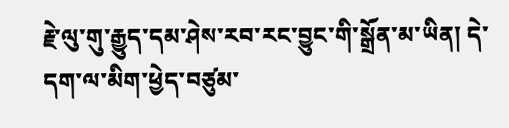རྗེ་ལུ་གུ་རྒྱུད་དམ་ཤེས་རབ་རང་བྱུང་གི་སྒྲོན་མ་ཡིན། དེ་དག་ལ་མིག་ཕྱེད་བཙུམ་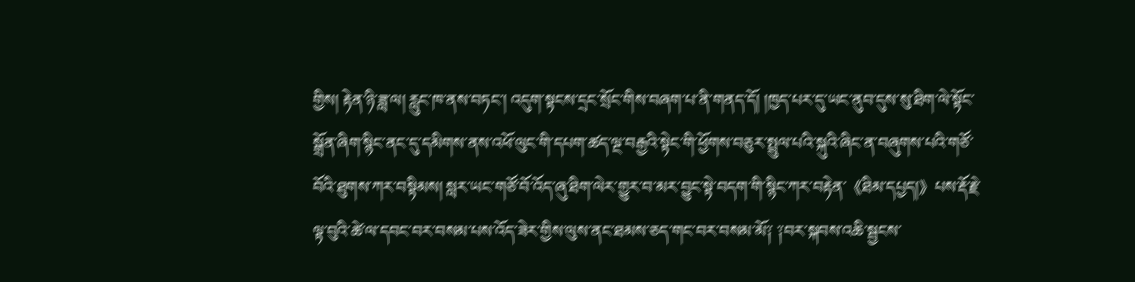གྱིས། རྟེན་ཉི་ཟླ་ལ། རླུང་ཁ་ནས་བཏང་། འདུག་སྟངས་དྲང་སྲོང་གིས་བཞག་པ་ནི་གནད་དོ། །ཁྱད་པར་དུ་ཡང་ནུབ་དུས་སུ་ཐིག་ལེ་སྟོང་སྒྲོན་ཞིག་སྙིང་ནང་དུ་དམིགས་ནས་འཕོ་ལུང་གི་དཔག་ཚད་ལྔ་བརྒྱའི་སྟེང་གི་ཕྱོགས་བཅུར་སྤྲུལ་པའི་སྐུའི་ཞིང་ན་བཞུགས་པའི་གཙོ་བོའི་ཐུགས་ཀར་བསྟིམས། སླར་ཡང་གཙོ་བོ་འོད་ཞུ་ཐིག་ལེར་གྱུར་བ་མར་བྱུང་སྟེ་བདག་གི་སྙིང་ཀར་བརྟེན་《ཐིམ་དཔྱད།》པས་རྡོ་རྗེ་ལྟ་བུའི་ཚེ་ལ་དབང་བར་བསམ་པས་འོད་ཟེར་གྱིས་ལུས་ནང་ཐམས་ཅད་གང་བར་བསམ་མོ༑ ༑བར་སྐབས་འཆི་སྦྱངས་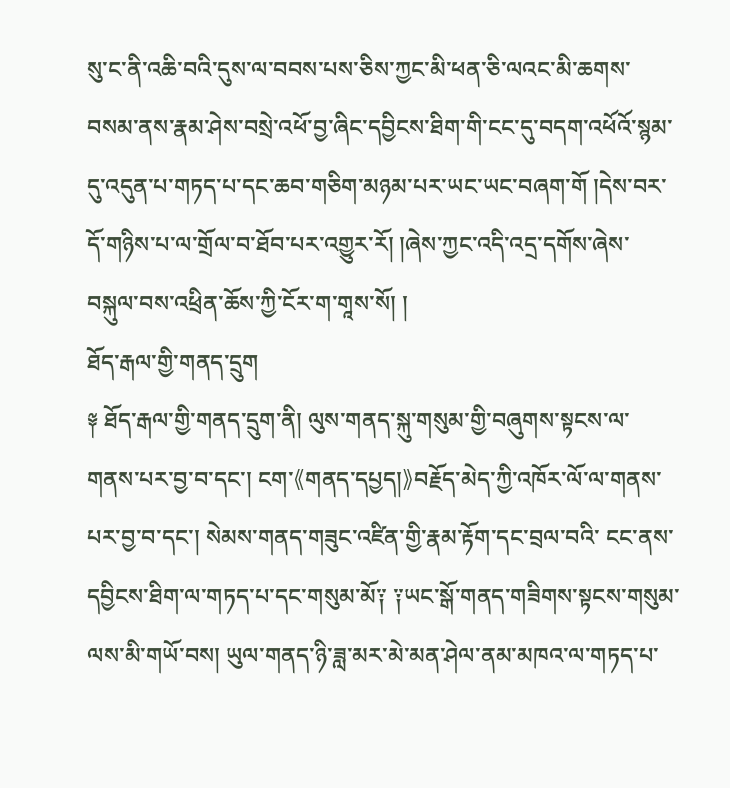སུ་ང་ནི་འཆི་བའི་དུས་ལ་བབས་པས་ཅིས་ཀྱང་མི་ཕན་ཅི་ལའང་མི་ཆགས་བསམ་ནས་རྣམ་ཤེས་བསྲེ་འཕོ་བྱ་ཞིང་དབྱིངས་ཐིག་གི་ངང་དུ་བདག་འཕོའོ་སྙམ་དུ་འདུན་པ་གཏད་པ་དང་ཆབ་གཅིག་མཉམ་པར་ཡང་ཡང་བཞག་གོ །དེས་བར་དོ་གཉིས་པ་ལ་གྲོལ་བ་ཐོབ་པར་འགྱུར་རོ། །ཞེས་ཀྱང་འདི་འདྲ་དགོས་ཞེས་བསྐུལ་བས་འཕྲིན་ཆོས་ཀྱི་ངོར་ག་གཱས་སོ། །
ཐོད་རྒལ་གྱི་གནད་དྲུག
༈ ཐོད་རྒལ་གྱི་གནད་དྲུག་ནི། ལུས་གནད་སྐུ་གསུམ་གྱི་བཞུགས་སྟངས་ལ་གནས་པར་བྱ་བ་དང་། ངག་《གནད་དཔྱད།》བརྗོད་མེད་ཀྱི་འཁོར་ལོ་ལ་གནས་པར་བྱ་བ་དང་། སེམས་གནད་གཟུང་འཛིན་གྱི་རྣམ་རྟོག་དང་བྲལ་བའི་ ངང་ནས་དབྱིངས་ཐིག་ལ་གཏད་པ་དང་གསུམ་མོ༑ ༑ཡང་སྒོ་གནད་གཟིགས་སྟངས་གསུམ་ལས་མི་གཡོ་བས། ཡུལ་གནད་ཉི་ཟླ་མར་མེ་མན་ཤེལ་ནམ་མཁའ་ལ་གཏད་པ་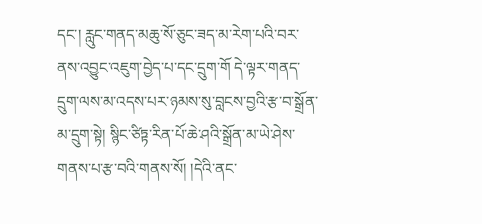དང་། རླུང་གནད་མཆུ་སོ་ཅུང་ཟད་མ་རེག་པའི་བར་ནས་འབྱུང་འཇུག་བྱེད་པ་དང་དྲུག་གོ དེ་ལྟར་གནད་དྲུག་ལས་མ་འདས་པར་ཉམས་སུ་བླངས་བྱའི་རྩ་བ་སྒྲོན་མ་དྲུག་སྟེ། སྙིང་ཙིཏྟ་རིན་པོ་ཆེ་ཤའི་སྒྲོན་མ་ཡེ་ཤེས་གནས་པ་རྩ་བའི་གནས་སོ། །དེའི་ནང་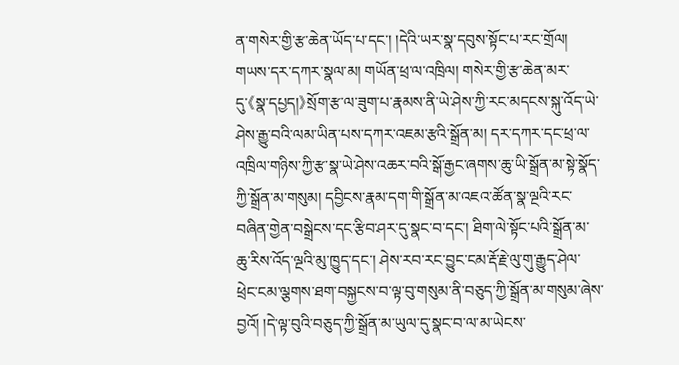ན་གསེར་གྱི་རྩ་ཆེན་ཡོད་པ་དང་། །དེའི་ཡར་སྣ་དབུས་སྟོང་པ་རང་གྲོལ། གཡས་དར་དཀར་སྣལ་མ། གཡོན་ཕྲ་ལ་འཁྲིལ། གསེར་གྱི་རྩ་ཆེན་མར་དུ་《སྣ་དཔྱད།》སྲོག་རྩ་ལ་ཟུག་པ་རྣམས་ནི་ཡེ་ཤེས་ཀྱི་རང་མདངས་སྐུ་འོད་ཡེ་ཤེས་རྒྱུ་བའི་ལམ་ཡིན་པས་དཀར་འཇམ་རྩའི་སྒྲོན་མ། དར་དཀར་དང་ཕྲ་ལ་འཁྲིལ་གཉིས་ཀྱི་རྩ་སྣ་ཡེ་ཤེས་འཆར་བའི་སྒོ་རྒྱང་ཞགས་ཆུ་ཡི་སྒྲོན་མ་སྟེ་སྣོད་ཀྱི་སྒྲོན་མ་གསུམ། དབྱིངས་རྣམ་དག་གི་སྒྲོན་མ་འཇའ་ཚོན་སྣ་ལྔའི་རང་བཞིན་གྱེན་བསྒྲེངས་དང་རྩིབ་ཤར་དུ་སྣང་བ་དང་། ཐིག་ལེ་སྟོང་པའི་སྒྲོན་མ་ཆུ་རིས་འོད་ལྔའི་མུ་ཁྱུད་དང་། ཤེས་རབ་རང་བྱུང་ངམ་རྡོ་རྗེ་ལུ་གུ་རྒྱུད་ཤེལ་ཕྲེང་ངམ་ལྕགས་ཐག་བསྐྱངས་བ་ལྟ་བུ་གསུམ་ནི་བཅུད་ཀྱི་སྒྲོན་མ་གསུམ་ཞེས་བྱའོ། །དེ་ལྟ་བུའི་བཅུད་ཀྱི་སྒྲོན་མ་ཡུལ་དུ་སྣང་བ་ལ་མ་ཡེངས་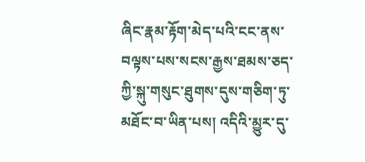ཞིང་རྣམ་རྟོག་མེད་པའི་ངང་ནས་བལྟས་པས་སངས་རྒྱས་ཐམས་ཅད་ཀྱི་སྐུ་གསུང་ཐུགས་དུས་གཅིག་ཏུ་མཐོང་བ་ཡིན་པས། འདིའི་མྱུར་དུ་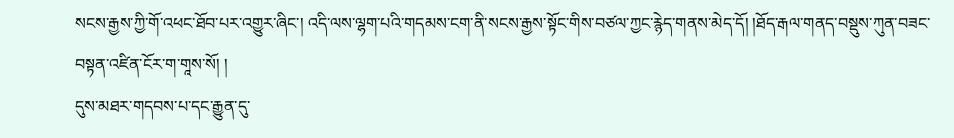སངས་རྒྱས་ཀྱི་གོ་འཕང་ཐོབ་པར་འགྱུར་ཞིང་། འདི་ལས་ལྷག་པའི་གདམས་ངག་ནི་སངས་རྒྱས་སྟོང་གིས་བཙལ་ཀྱང་རྙེད་གནས་མེད་དོ། །ཐོད་རྒལ་གནད་བསྡུས་ཀུན་བཟང་བསྟན་འཛིན་ངོར་ག་གཱས་སོ། །
དུས་མཐར་གདབས་པ་དང་རྒྱུན་དུ་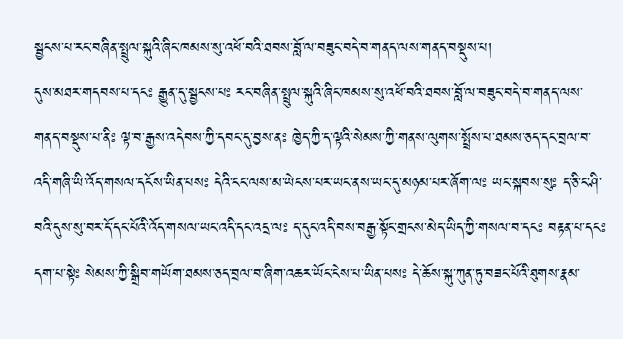སྦྱངས་པ་རང་བཞིན་སྤྲུལ་སྐུའི་ཞིང་ཁམས་སུ་འཕོ་བའི་ཐབས་བློ་ལ་བཟུང་བདེ་བ་གནད་ལས་གནད་བསྡུས་པ།
དུས་མཐར་གདབས་པ་དངཿ རྒྱུན་དུ་སྦྱངས་པཿ རང་བཞིན་སྤྲུལ་སྐུའི་ཞིང་ཁམས་སུ་འཕོ་བའི་ཐབས་བློ་ལ་བཟུང་བདེ་བ་གནད་ལས་གནད་བསྡུས་པ་ནིཿ ལྟ་བ་རྒྱས་འདེབས་ཀྱི་དབང་དུ་བྱས་ནཿ ཁྱེད་ཀྱི་ད་ལྟའི་སེམས་ཀྱི་གནས་ལུགས་སྤྲོས་པ་ཐམས་ཅད་དང་བྲལ་བ་འདི་གཞི་ཡི་འོད་གསལ་དངོས་ཡིན་པསཿ དེའི་ངང་ལས་མ་ཡེངས་པར་ཡང་ནས་ཡང་དུ་མཉམ་པར་ཞོག་ལཿ ཡང་སྐབས་སུཿ ད་ཅི་ང་ཤི་བའི་དུས་སུ་བར་དོ་དང་པོའི་འོད་གསལ་ཡང་འདི་དང་འདྲ་ལཿ ད་དུང་འདི་བས་བརྒྱ་སྟོང་གྲངས་མེད་ཡིད་ཀྱི་གསལ་བ་དངཿ བརྟན་པ་དངཿ དག་པ་སྟེཿ སེམས་ཀྱི་སྒྲིབ་གཡོག་ཐམས་ཅད་བྲལ་བ་ཞིག་འཆར་ཡོང་ངེས་པ་ཡིན་པསཿ དེ་ཆོས་སྐུ་ཀུན་ཏུ་བཟང་པོའི་ཐུགས་རྣམ་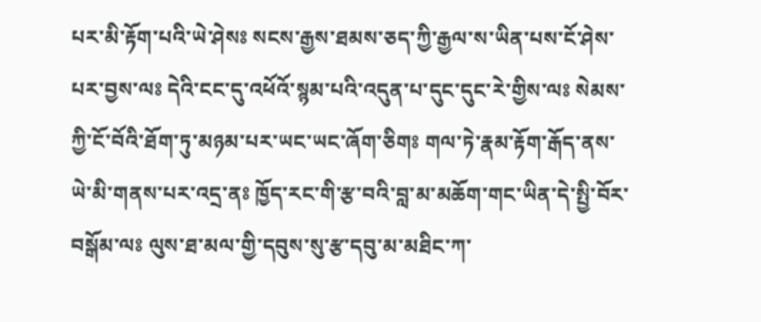པར་མི་རྟོག་པའི་ཡེ་ཤེསཿ སངས་རྒྱས་ཐམས་ཅད་ཀྱི་རྒྱལ་ས་ཡིན་པས་ངོ་ཤེས་པར་བྱས་ལཿ དེའི་ངང་དུ་འཕོའོ་སྙམ་པའི་འདུན་པ་དུང་དུང་རེ་གྱིས་ལཿ སེམས་ཀྱི་ངོ་བོའི་ཐོག་ཏུ་མཉམ་པར་ཡང་ཡང་ཞོག་ཅིགཿ གལ་ཏེ་རྣམ་རྟོག་རྒོད་ནས་ཡེ་མི་གནས་པར་འདྲ་ནཿ ཁྱོད་རང་གི་རྩ་བའི་བླ་མ་མཆོག་གང་ཡིན་དེ་སྤྱི་བོར་བསྒོམ་ལཿ ལུས་ཐ་མལ་གྱི་དབུས་སུ་རྩ་དབུ་མ་མཐིང་ཀ་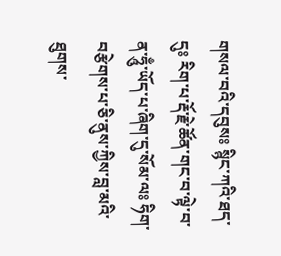གསལ་བའི་དབུསཿ སྙིང་ཀའི་ཐད་དུཿ རིག་པ་རྡོ་རྗེ་ཚོན་གང་བ་ལྟེ་བ་ན་ཧཱུྃ་ཡོད་པ་ཞིག་དུ་སོམ་ལཿ ཧིག་བརྩེགས་པ་ཅི་ནུས་ཀྱིས་བླ་མའི་ཐུགས་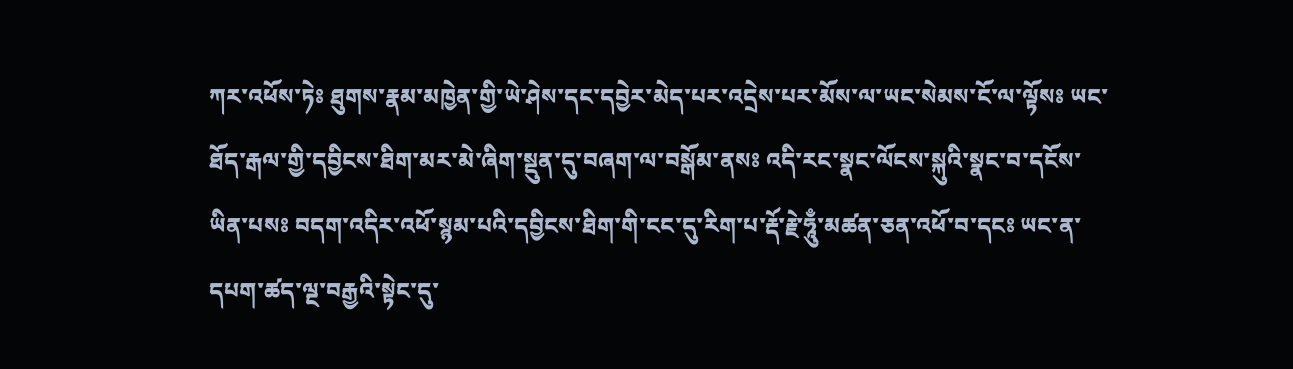ཀར་འཕོས་ཏེཿ ཐུགས་རྣམ་མཁྱེན་གྱི་ཡེ་ཤེས་དང་དབྱེར་མེད་པར་འདྲེས་པར་མོས་ལ་ཡང་སེམས་ངོ་ལ་ལྟོསཿ ཡང་ཐོད་རྒལ་གྱི་དབྱིངས་ཐིག་མར་མེ་ཞིག་སྡུན་དུ་བཞག་ལ་བསྒོམ་ནསཿ འདི་རང་སྣང་ལོངས་སྐུའི་སྣང་བ་དངོས་ཡིན་པསཿ བདག་འདིར་འཕོ་སྙམ་པའི་དབྱིངས་ཐིག་གི་ངང་དུ་རིག་པ་རྡོ་རྗེ་ཧཱུྃ་མཚན་ཅན་འཕོ་བ་དངཿ ཡང་ན་དཔག་ཚད་ལྔ་བརྒྱའི་སྟེང་དུ་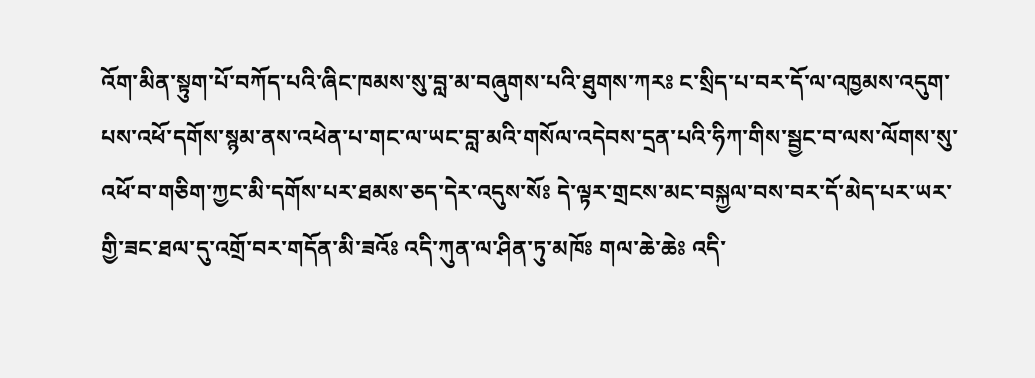འོག་མིན་སྟུག་པོ་བཀོད་པའི་ཞིང་ཁམས་སུ་བླ་མ་བཞུགས་པའི་ཐུགས་ཀརཿ ང་སྲིད་པ་བར་དོ་ལ་འཁྱམས་འདུག་པས་འཕོ་དགོས་སྙམ་ནས་འཕེན་པ་གང་ལ་ཡང་བླ་མའི་གསོལ་འདེབས་དྲན་པའི་ཧིཀ་གིས་སྦྱང་བ་ལས་ལོགས་སུ་འཕོ་བ་གཅིག་ཀྱང་མི་དགོས་པར་ཐམས་ཅད་དེར་འདུས་སོཿ དེ་ལྟར་གྲངས་མང་བསྐྱལ་བས་བར་དོ་མེད་པར་ཡར་གྱི་ཟང་ཐལ་དུ་འགྲོ་བར་གདོན་མི་ཟའོཿ འདི་ཀུན་ལ་ཤིན་ཏུ་མཁོཿ གལ་ཆེ་ཆེཿ འདི་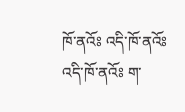ཁོ་ནའོཿ འདི་ཁོ་ནའོཿ འདི་ཁོ་ནའོཿ ག་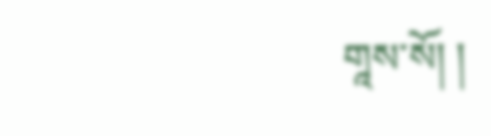གཱས་སོ། །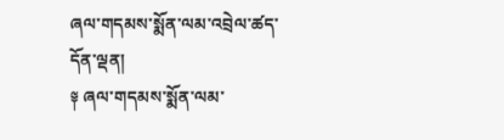ཞལ་གདམས་སྨོན་ལམ་འབྲེལ་ཚད་དོན་ལྡན།
༈ ཞལ་གདམས་སྨོན་ལམ་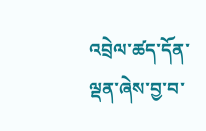འབྲེལ་ཚད་དོན་ལྡན་ཞེས་བྱ་བ་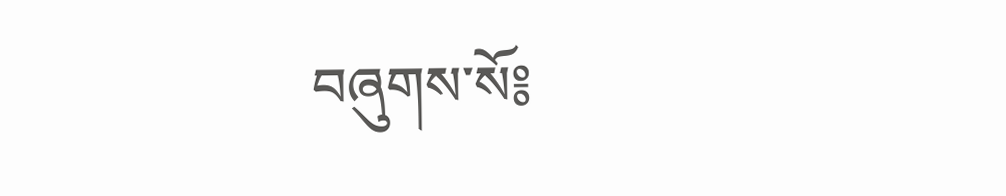བཞུགས་སོ༔